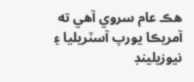هڪ عام سروي آهي ته آمريڪا يورپ آسٽريليا ۽ نيوزيلينڊ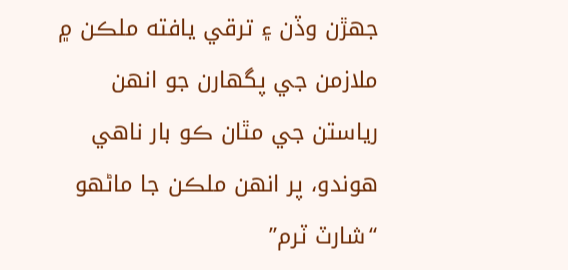جهڙن وڏن ۽ ترقي يافته ملڪن ۾ ملازمن جي پگهارن جو انهن رياستن جي مٿان ڪو بار ناهي هوندو، پر انهن ملڪن جا ماڻهو “شارٽ ٽرم”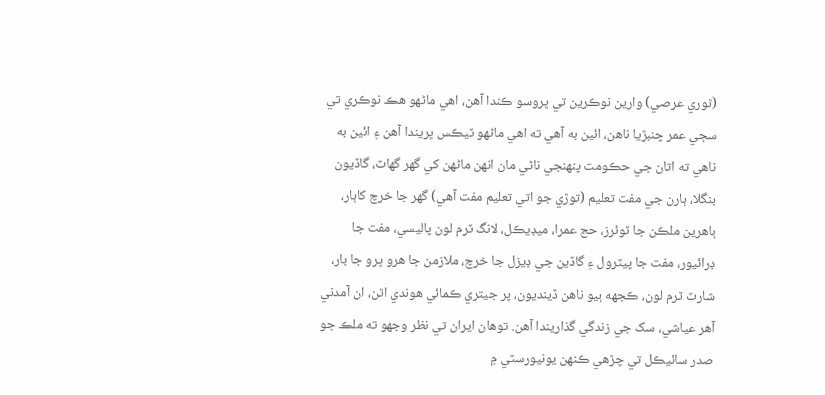(ٿوري عرصي) وارين نوڪرين تي ڀروسو ڪندا آهن، اهي ماڻهو هڪ نوڪري تي سڄي عمر چنبڙيا ناهن، ائين به آهي ته اهي ماڻهو ٽيڪس ڀريندا آهن ۽ ائين به ناهي ته اتان جي حڪومت پنهنجي ناڻي مان انهن ماڻهن کي گهر گهاٽ، گاڏيون بنگلا، ٻارن جي مفت تعليم (توڙي جو اتي تعليم مفت آهي) گهر جا خرچ کاٻار، ٻاهرين ملڪن جا ٽوئرز، حج عمرا، ميڊيڪل، لانگ ٽرم لون پاليسي، مفت جا ڊرائيور، مفت جا پيٽرول ۽ گاڏين جي ڊيزل جا خرچ، ملازمن جا هرو ڀرو جا بار، شارٽ ٽرم لون، ڪجھه ٻيو ناهن ڏينديون، پر جيتري ڪمائي هوندي اٿن، ان آمدني آهر عياشي، سک جي زندگي گذاريندا آهن. توهان ايران تي نظر وجهو ته ملڪ جو صدر سائيڪل تي چڙهي ڪنهن يونيورسٽي ۾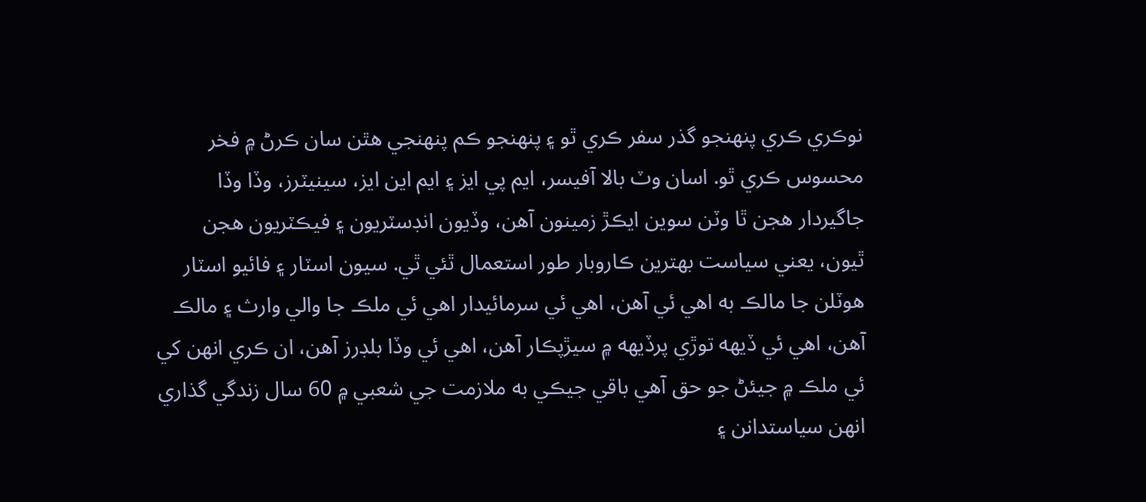نوڪري ڪري پنهنجو گذر سفر ڪري ٿو ۽ پنهنجو ڪم پنهنجي هٿن سان ڪرڻ ۾ فخر محسوس ڪري ٿو. اسان وٽ بالا آفيسر، ايم پي ايز ۽ ايم اين ايز، سينيٽرز، وڏا وڏا جاگيردار هجن ٿا وٽن سوين ايڪڙ زمينون آهن، وڏيون انڊسٽريون ۽ فيڪٽريون هجن ٿيون، يعني سياست بهترين ڪاروبار طور استعمال ٿئي ٿي. سيون اسٽار ۽ فائيو اسٽار هوٽلن جا مالڪ به اهي ئي آهن، اهي ئي سرمائيدار اهي ئي ملڪ جا والي وارث ۽ مالڪ آهن، اهي ئي ڏيهه توڙي پرڏيهه ۾ سيڙپڪار آهن، اهي ئي وڏا بلڊرز آهن، ان ڪري انهن کي ئي ملڪ ۾ جيئڻ جو حق آهي باقي جيڪي به ملازمت جي شعبي ۾ 60 سال زندگي گذاري انهن سياستدانن ۽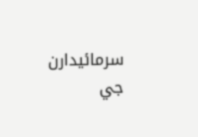سرمائيدارن جي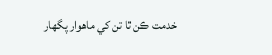خدمت ڪن ٿا تن کي ماهوار پگهار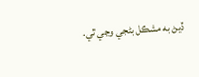ڏيڻ به مشڪل بڻجي وڃي ٿي.